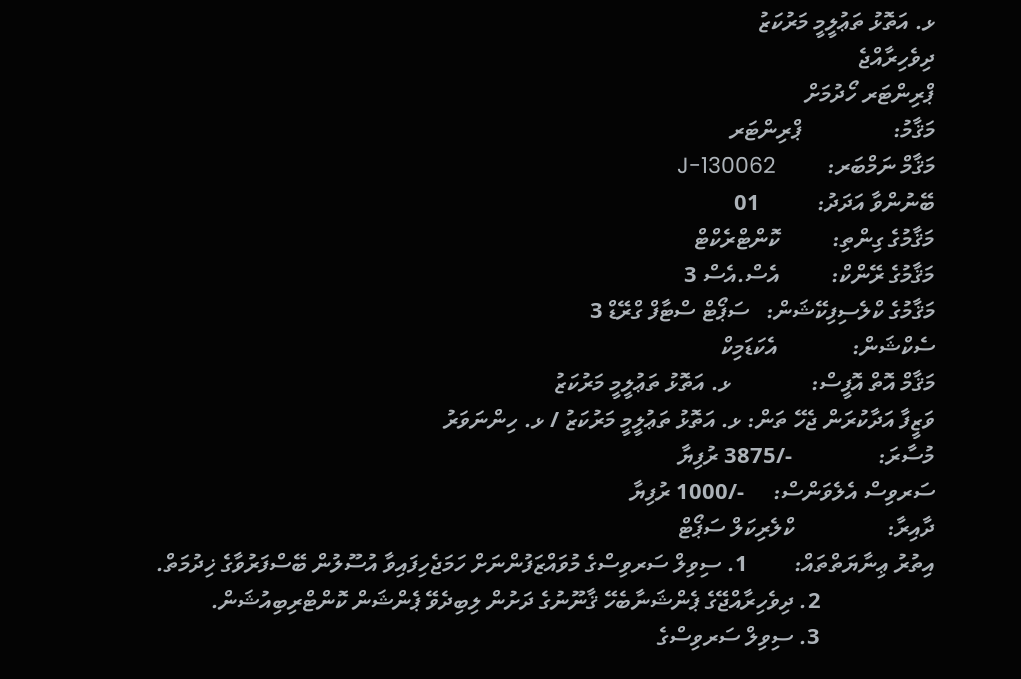ޅ. އަތޮޅު ތަޢުލީމީ މަރުކަޒު
ދިވެހިރާއްޖެ
ޕްރިންޓަރ ހޯދުމަށް
މަޤާމު:                ޕްރިންޓަރ
މަޤާމް ނަމްބަރ:         J-130062
ބޭނުންވާ އަދަދު:          01
މަޤާމުގެ ގިންތި:         ކޮންޓްރެކްޓް
މަޤާމުގެ ރޭންކް:         އެސް.އެސް 3
މަޤާމުގެ ކްލެސިފިކޭޝަން:   ސަޕޯޓް ސްޓާފް ގްރޭޑް 3
ސެކްޝަން:             އެކަޑަމިކް
މަޤާމް އޮތް އޮފީސް:              ޅ. އަތޮޅު ތަޢުލީމީ މަރުކަޒު
ވަޒީފާ އަދާކުރަން ޖެހޭ ތަން: ޅ. އަތޮޅު ތަޢުލީމީ މަރުކަޒު / ޅ. ހިންނަވަރު
މުސާރަ:               -/3875 ރުފިޔާ
ސަރވިސް އެލެވަންސް:     -/1000 ރުފިޔާ
ދާއިރާ:                ކްލެރިކަލް ސަޕޯޓް
އިތުރު ޢިނާޔަތްތައް:        1. ސިވިލް ސަރވިސްގެ މުވައްޒަފުންނަށް ހަމަޖެހިފައިވާ އުސޫލުން ބޭސްފަރުވާގެ ޚިދުމަތް.
                    2. ދިވެހިރާއްޖޭގެ ޕެންޝަނާބެހޭ ޤާނޫނުގެ ދަށުން ލިބިދެވޭ ޕެންޝަން ކޮންޓްރިބިއުޝަން.
                    3. ސިވިލް ސަރވިސްގެ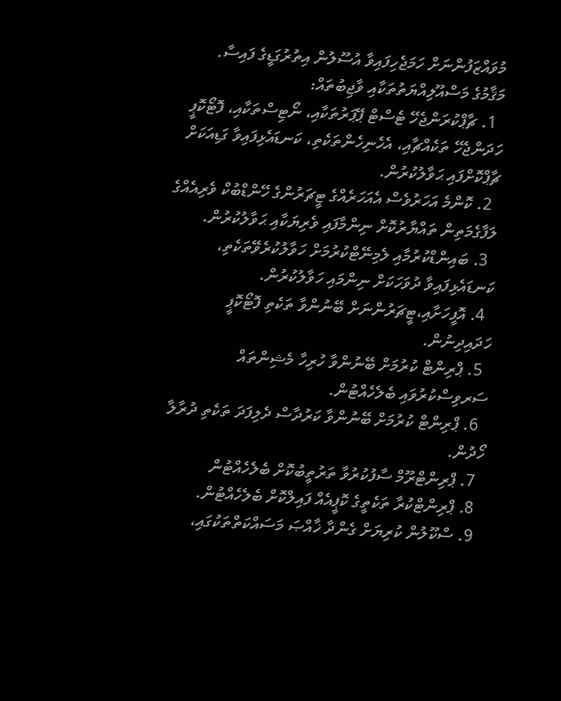މުވައްޒަފުންނަށް ހަމަޖެހިފައިވާ އުސޫލުން އިތުރުގަޑީގެ ފައިސާ.
މަޤާމުގެ މަސްއޫލިއްޔަތުތަކާއި ވާޖިބުތައް:
  1. ޗާޕްކުރަންޖެހޭ ޓެސްޓް ޕޭޕަރުތަކާއި، ނޯޓިސްތަކާއި، ފޮޓޯކޮޕީ ހަދަންޖެހޭ ތަކެއްޗާއި، އެހެނިހެންތަކެތި، ކަނޑައެޅިފައިވާ ގަޑިއަކަށް ޗާޕްކޮށްފައި ޙަވާލުކުރުން.
  2. ކޮންމެ އަހަރުވެސް އެއަހަރެއްގެ ޓީޗަރުންގެ ހޭންޑްބުކް ވެރިއެއްގެ ލަފާގެމަތިން ތައްޔާރުކޮށް ނިންމާފައި ވެރިޔަކާއި ޙަވާލުކުރުން.
  3. ބައިންޑްކުރުމާއި ލެމިނޭޓްކުރުމަށް ހަވާލުކުރެވޭތަކެތި، ކަނޑައެޅިފައިވާ ދުވަހަކަށް ނިންމައި ހަވާލުކުރުން.
  4. އޮފީހަށާއި،ޓީޗަރުންނަށް ބޭނުންވާ ތަކެތި ފޮޓޯކޮޕީ ހަދައިދިނުން.
  5. ޕްރިންޓް ކުރުމަށް ބޭނުންވާ ހުރިހާ މެޝިންތައް ސަރވިސްކުރުވައި ބެލެހެއްޓުން.
  6. ޕްރިންޓް ކުރުމަށް ބޭނުންވާ ކަރުދާސް ދެލިފަދަ ތަކެތި ދުރާލާ ހޯދުން.
  7. ޕްރިންޓްރޫމް ސާފުކުރުވާ ތަރުތީބުކޮށް ބެލެހެއްޓުން
  8. ޕްރިންޓްކުރާ ތަކެތީގެ ކޮޕީއެއް ފައިލްކޮށް ބެލެހެއްޓުން.
  9. ސްކޫލުން ކުރިޔަށް ގެންދާ ޚާއްޞަ މަސައްކަތްތަކުގައި،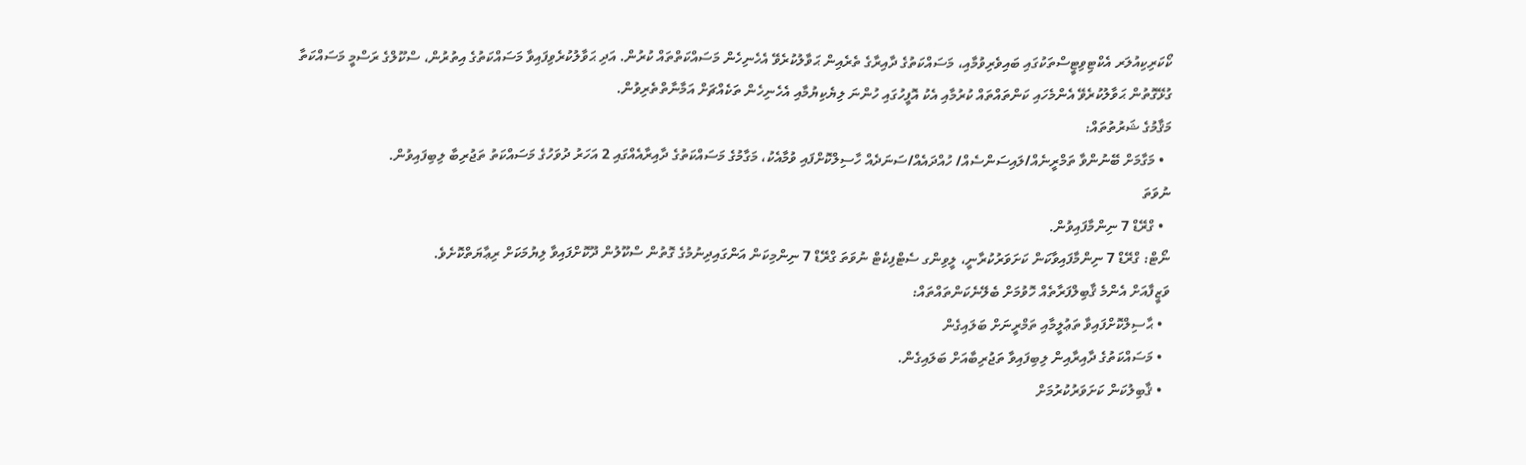ކޯކަރިކިއުލަރ އެކްޓިވިޓީސްތަކުގައި ބައިވެރިވުމާއި، މަސައްކަތުގެ ދާއިރާގެ ތެރެއިން ޙަވާލުކުރެވޭ އެހެނިހެން މަސައްކަތްތައް ކުރުން. އަދި ޙަވާލުކުރެވިފައިވާ މަސައްކަތުގެ އިތުރުން، ސްކޫލްގެ ރަސްމީ މަސައްކަތާ ގުޅޭގޮތުން ޙަވާލުކުރެވޭ އެންމެހައި ކަންތައްތައް ކުރުމާއި އެކު އޮފީހުގައި ހުންނަ ލިޔެކިޔުމާއި އެހެނިހެން ތަކެއްޗަށް އަމާނާތްތެރިވުން.
މަޤާމުގެ ޝަރުތުތައް:
  • މަގާމަށް ބޭނުންވާ ތަމްރީނެއް/ލައިސަންސެއް/ ހުއްދައެއް/ސަނަދެއް ހާސިލްކޮށްފައި ވުމާއެކު، މަގާމުގެ މަސައްކަތުގެ ދާއިރާއެއްގައި 2 އަހަރު ދުވަހުގެ މަސައްކަތު ތަޖުރިބާ ލިބިފައިވުން.
ނުވަތަ
  • ގްރޭޑް 7 ނިންމާފައިވުން.
ނޯޓް: ގްރޭޑް 7 ނިންމާފައިވާކަން ކަށަވަރުކުރާނީ، ލީވިންގ ސެޓްފިކެޓް ނުވަތަ ގްރޭޑް 7 ނިންމިކަން އަންގައިދިނުމުގެ ގޮތުން ސްކޫލުން ދޫކޮށްފައިވާ ލިޔުމަކަށް ރިޢާޔަތްކޮށެވެ.
ވަޒީފާއަށް އެންމެ ޤާބިލްފަރާތެއް ހޮވުމަށް ބެލޭނެކަންތައްތައް:
  • ޙާސިލްކޮށްފައިވާ ތަޢުލީމާއި ތަމްރީނަށް ބަލައިގެން
  • މަސައްކަތުގެ ދާއިރާއިން ލިބިފައިވާ ތަޖުރިބާއަށް ބަލައިގެން.
  • ޤާބިލުކަން ކަށަވަރުކުރުމަށް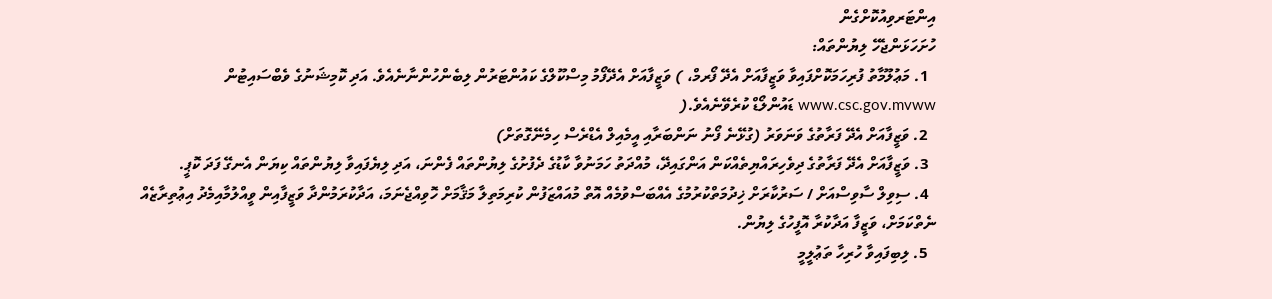އިންޓަރވިއުކޮށްގެން
ހުށަހަޅަންޖެހޭ ލިޔުންތައް:
  1. މަޢުލޫމާތު ފުރިހަމަކޮށްފައިވާ ވަޒީފާއަށް އެދޭ ފޯރމް، ) ވަޒީފާއަށް އެދޭފޯމު މިސްކޫލްގެ ކައުންޓަރުން ލިބެންހުންނާނެއެވެ. އަދި ކޮމިޝަނުގެ ވެބްސައިޓުން www.csc.gov.mvww ޑައުންލޯޑް ކުރެވޭނެއެވެ.(
  2. ވަޒީފާއަށް އެދޭ ފަރާތުގެ ވަނަވަރު (ގުޅޭނެ ފޯނު ނަންބަރާއި އީމެއިލް އެޑްރެސް ހިމެނޭގޮތަށް)
  3. ވަޒީފާއަށް އެދޭ ފަރާތުގެ ދިވެހިރައްޔިތެއްކަން އަންގައިދޭ، މުއްދަތު ހަމަނުވާ ކާޑުގެ ދެފުށުގެ ލިޔުންތައް ފެންނަ، އަދި ލިޔެފައިވާ ލިޔުންތައް ކިޔަން އެނގޭ ފަދަ ކޮޕީ.
  4. ސިވިލް ސާވިސްއަށް / ސަރުކާރަށް ޚިދުމަތްކުރުމުގެ އެއްބަސްވުމެއް އޮތް މުއައްޒަފުން ކުރިމަތިލާ މަޤާމަށް ހޮވިއްޖެނަމަ، އަދާކުރަމުންދާ ވަޒީފާއިން ވީއްލުމާއިމެދު އިޢުތިރާޒެއް ނެތްކަމަށް، ވަޒީފާ އަދާކުރާ އޮފީހުގެ ލިޔުން.
  5. ލިބިފައިވާ ހުރިހާ ތަޢުލީމީ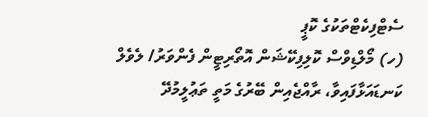ސެޓްފިކެޓްތަކުގެ ކޮޕީ
(ހ) މޯލްޑިވްސް ކޮލިފިކޭޝަން އޮތޯރިޓީން ފެންވަރު/ ލެވެލް ކަނޑައަޅާފައިވާ، ރާއްޖެއިން ބޭރުގެ މަތީ ތަޢުލީމުދޭ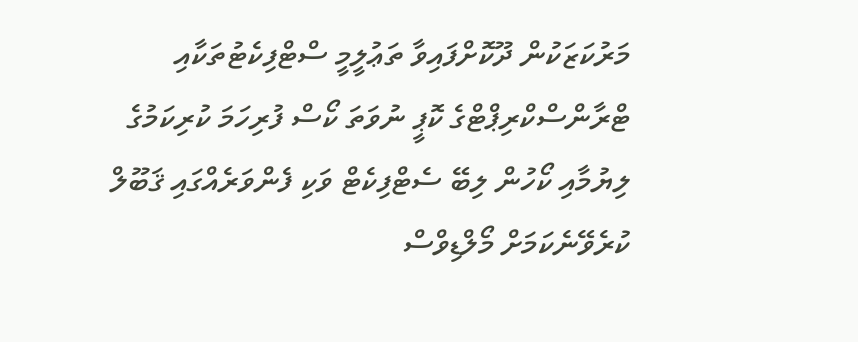މަރުކަޒަކުން ދޫކޮށްފައިވާ ތަޢުލީމީ ސްޓްފިކެޓުތަކާއި ޓްރާންސްކްރިޕްޓްގެ ކޮޕީ ނުވަތަ ކޯސް ފުރިހަމަ ކުރިކަމުގެ ލިޔުމާއި ކޯހުން ލިބޭ ސެޓްފިކެޓް ވަކި ފެންވަރެއްގައި ޤަބޫލް ކުރެވޭނެކަމަށް މޯލްޑިވްސް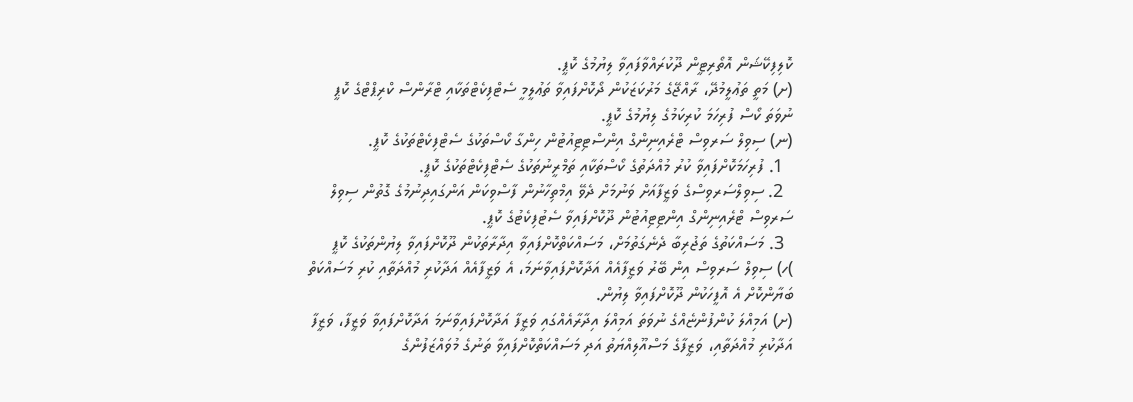ކޮލިފިކޭޝަން އޮތޯރިޓީން ދޫކުރައްވާފައިވާ ލިޔުމުގެ ކޮޕީ.
(ށ) މަތީ ތަޢުލީމުދޭ، ރާއްޖޭގެ މަރުކަޒަކުން ދޯކޮށްފައިވާ ތަޢުލީމީ ސެޓްފިކެޓްތަކާއި ޓްރާންސް ކްރިޕްޓްގެ ކޮޕީ ނުވަތަ ކޯސް ފުރިހަމަ ކުރިކަމުގެ ލިޔުމުގެ ކޮޕީ.
(ނ) ސިވިލް ސަރވިސް ޓްރެއިނިންގް އިންސްޓިޓިއުޓުން ހިންގާ ކޯސްތަކުގެ ސެޓްފިކެޓްތަކުގެ ކޮޕީ.
  1. ފުރިހަމަކޮށްފައިވާ ކުރު މުއްދަތުގެ ކޯސްތަކާއި ތަމްރީނުތަކުގެ ސެޓްފިކެޓްތަކުގެ ކޮޕީ.
  2. ސިވިލްސަރވިސްގެ ވަޒީފާއަށް ވަނުމަށް ދެވޭ އިމްތިހާނުން ފާސްވިކަން އަންގައިދިނުމުގެ ގޮތުން ސިވިލް ސަރވިސް ޓްރެއިނިންގް އިންޓިޓިއުޓުން ދޫކޮށްފައިވާ ސެޓުފިކެޓުގެ ކޮޕީ.
  3. މަސައްކަތުގެ ތަޖުރިބާ ދެނެގަތުމަށް، މަސައްކަތްކޮށްފައިވާ އިދާރާތަކުން ދޫކޮށްފައިވާ ލިޔުންތަކުގެ ކޮޕީ
)ހ) ސިވިލް ސަރވިސް އިން ބޭރު ވަޒީފާއެއް އަދާކޮށްފައިވާނަމަ، އެ ވަޒީފާއެއް އަދާކުރި މުއްދަތާއި ކުރި މަސައްކަތް ބަޔާންކޮށް އެ އޮފީހަކުން ދޫކޮށްފައިވާ ލިޔުން.
(ށ) އަމިއްލަ ކުންފުންޏެއްގެ ނުވަތަ އަމިއްލަ އިދާރާއެއްގައި ވަޒީފާ އަދާކޮށްފައިވާނަމަ އަދާކޮށްފައިވާ ވަޒީފާ، ވަޒީފާ އަދާކުރި މުއްދަތާއި، ވަޒީފާގެ މަސްއޫލިއްޔަތު އަދި މަސައްކަތްކޮށްފައިވާ ތަނުގެ މުވައްޒަފުންގެ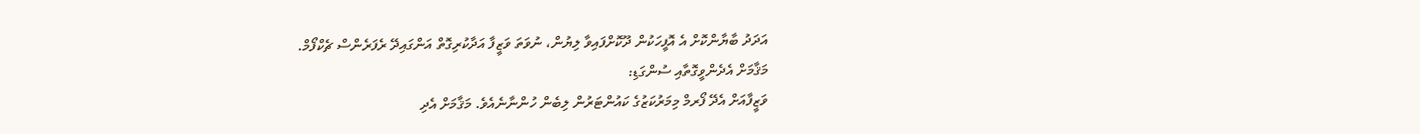އަދަދު ބާޔާންކޮށް އެ އޮފީހަކުން ދޫކޮށްފައިވާ ލިޔުން، ނުވަތަ ވަޒީފާ އަދާކުރިގޮތް އަންގައިދޭ ރެފަރެންސް ޗެކްފޯމް.
މަޤާމަށް އެދެންވީގޮތާއި ސުންގަޑި:
ވަޒީފާއަށް އެދޭ ފޯރމް މިމަރުކަޒުގެ ކައުންޓަރުން ލިބެން ހުންނާނެއެވެ. މަޤާމަށް އެދި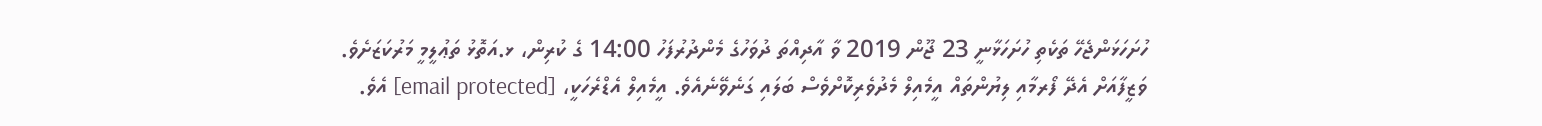ހުށަހަޅަންޖެހޭ ތަކެތި ހުށަހަޅާނީ 23 ޖޫން 2019 ވާ އާދިއްތަ ދުވަހުގެ މެންދުރުފަހު 14:00 ގެ ކުރިން، ޅ.އަތޮޅު ތަޢުލީމީ މަރުކަޒަށެވެ. ވަޒީފާއަށް އެދޭ ފޯރމާއި ލިޔުންތައް އީމެއިލް މެދުވެރިކޮށްވެސް ބަލައި ގަނެވޭނެއެވެ. އީމެއިލް އެޑްރެހަކީ، [email protected] އެވެ.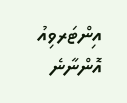އިންޓަރވިއު އޮންނާނެ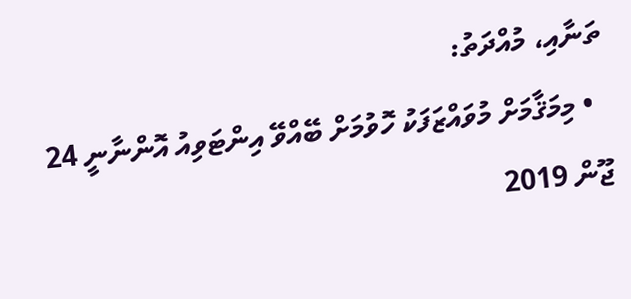ތަނާއި، މުއްދަތު:
  • މިމަޤާމަށް މުވައްޒަފަކު ހޮވުމަށް ބޭއްވޭ އިންޓަވިއު އޮންނާނީ 24 ޖޫން 2019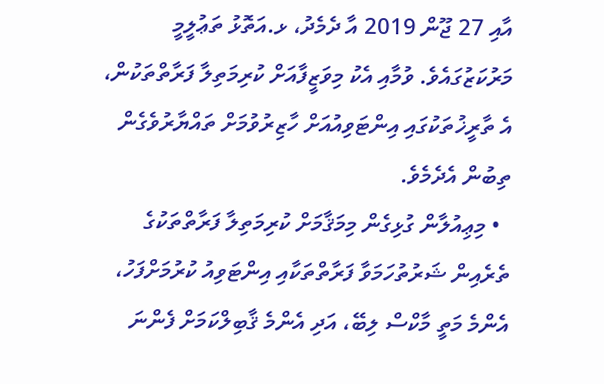އާއި 27 ޖޫން 2019 އާ ދެމެދު، ޅ.އަތޮޅު ތަޢުލީމީ މަރުކަޒުގައެވެ. ވުމާއި އެކު މިވަޒީފާއަށް ކުރިމަތިލާ ފަރާތްތަކުން، އެ ތާރީޚުތަކުގައި އިންޓަވިއުއަށް ހާޒިރުވުމަށް ތައްޔާރުވެގެން ތިބުން އެދެމެވެ.
  • މިޢިއުލާން ގުޅިގެން މިމަޤާމަށް ކުރިމަތިލާ ފަރާތްތަކުގެ ތެރެއިން ޝަރުތުހަމަވާ ފަރާތްތަކާއި އިންޓަވިއު ކުރުމަށްފަހު، އެންމެ މަތީ މާކްސް ލިބޭ، އަދި އެންމެ ޤާބިލްކަމަށް ފެންނަ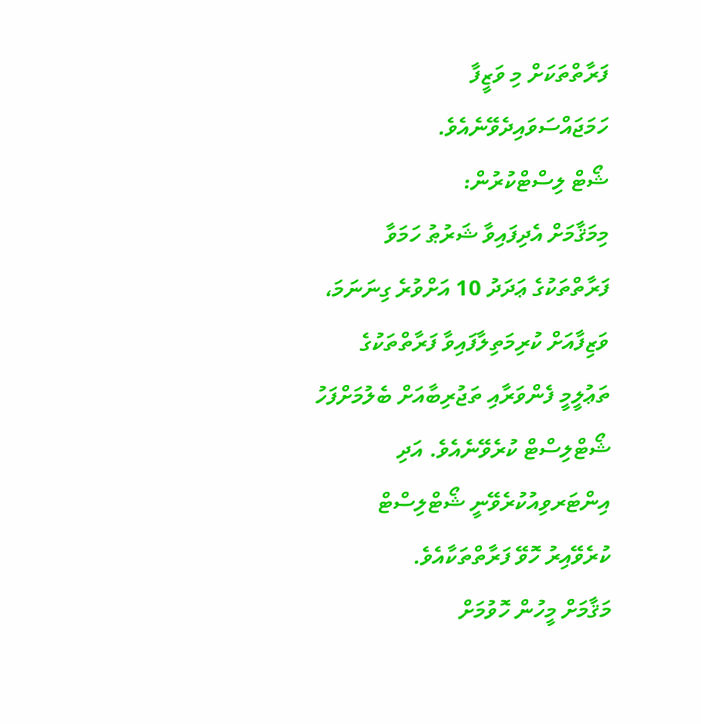ފަރާތްތަކަށް މި ވަޒީފާ ހަމަޖައްސަވައިދެވޭނެއެވެ.
ޝޯޓް ލިސްޓްކުރުން:
މިމަޤާމަށް އެދިފައިވާ ޝަރުޠު ހަމަވާ ފަރާތްތަކުގެ ޢަދަދު 10 އަށްވުރެ ގިނަނަމަ، ވަޒިފާއަށް ކުރިމަތިލާފައިވާ ފަރާތްތަކުގެ ތަޢުލީމީ ފެންވަރާއި ތަޖުރިބާއަށް ބެލުމަށްފަހު ޝޯޓްލިސްޓް ކުރެވޭނެއެވެ. އަދި އިންޓަރވިއުކުރެވޭނީ ޝޯޓްލިސްޓް ކުރެވޭއިރު ހޮވޭ ފަރާތްތަކާއެވެ.
މަޤާމަށް މީހުން ހޮވުމަށް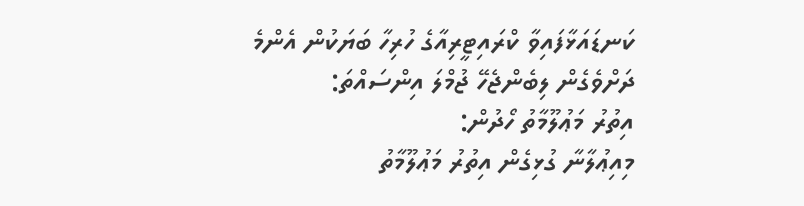ކަނޑައަޅާފައިވާ ކްރައިޓީރިއާގެ ހުރިހާ ބަޔަކުން އެންމެ ދަށްވެގެން ލިބެންޖެހޭ ޖުމްލަ އިންސައްތަ:
އިތުރު މަޢުލޫމާތު ހޯދުން:
މިއިޢުލާނާ ގުޅިގެން އިތުރު މަޢުލޫމާތު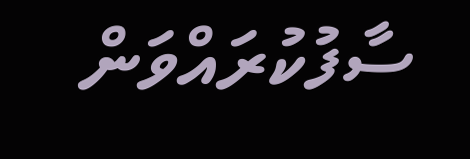ސާފުކުރައްވަން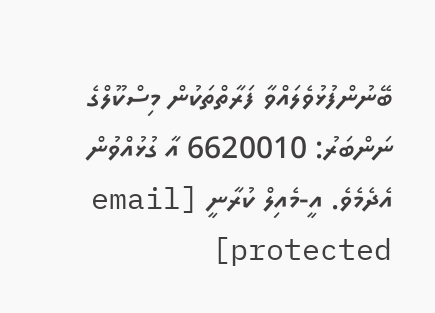ބޭނުންފުޅުވެލައްވާ ފަރާތްތަކުން މިސްކޫލްގެ ނަންބަރު: 6620010 އާ ގުޅުއްވުން އެދެމެވެ. އީ-މެއިލް ކުރާނީ [email protected]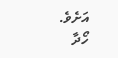އަށެވެ.
ހޯދާ